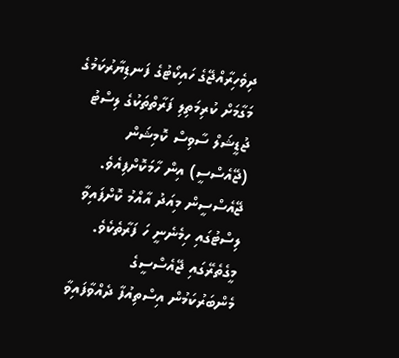ދިވެހިރާއްޖޭގެ ހައިކޯޓުގެ ފަނޑިޔާރުކަމުގެ މަގާމަށް ކުރިމަތިލި ފަރާތްތަކުގެ ލިސްޓު ޖުޑީޝަލް ސާވިސް ކޮމިޝަން (ޖޭއެސްސީ) އިން ހާމަކޮށްފިއެވެ.
ޖޭއެސްސީން މިއަދު އާއްމު ކޮށްފައިވާ ލިސްޓުގައި ހިމެނެނީ ހަ ފަރާތެކެވެ. މީގެތެރޭގައި ޖޭއެސްސީގެ މެންބަރުކަމުން އިސްތިއުފާ ދެއްވާފައިވާ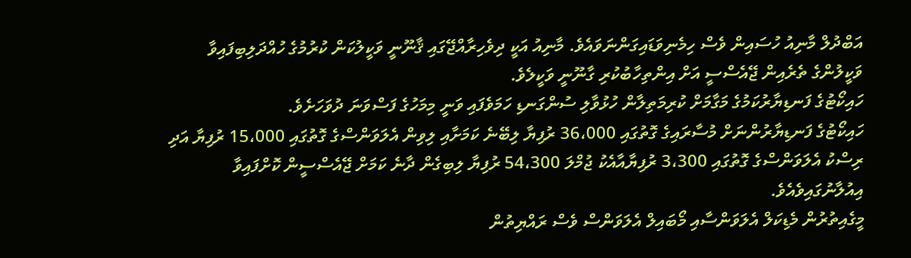އަބްދުލް މާނިއު ހުސައިން ވެސް ހިމެނިވަޑައިގަންނަވައެވެ. މާނިއު އަކީ ދިވެހިރާއްޖޭގައި ޤާނޫނީ ވަކީލުކަން ކުރުމުގެ ހުއްދަލިބިފައިވާ ވަކީލުންގެ ތެރެއިން ޖޭއެސްސީ އަށް އިންތިހާބުކުރި ގާނޫނީ ވަކީލެވެ.
ހައިކޯޓުގެ ފަނޑިޔާރުކަމުގެ މަގާމަށް ކުރިމަތިލާން ހުޅުވާލި ސުންގަނޑި ހަމަވެފައި ވަނީ މިމަހުގެ ފަސްވަނަ ދުވަހަށެވެ.
ހައިކޯޓުގެ ފަނޑިޔާރުންނަށް މުސާރައިގެ ގޮތުގައި 36،000 ރުފިޔާ ލިބޭނެ ކަމަށާއި ލިވިން އެލަވަންސްގެ ގޮތުގައި 15،000 ރުފިޔާ އަދި ރިސްކު އެލަވަންސްގެ ގޮތުގައި 3،300 ރުފިޔާއާއެކު ޖުމްލަ 54،300 ރުފިޔާ ލިބިގެން ދާނެ ކަމަށް ޖޭއެސްސީން ކޮށްފައިވާ އިއުލާނުގައިވެއެވެ.
މީގެއިތުރުން މެޑިކަލް އެލަވަންސާއި މޯބައިލް އެލަވަންސް ވެސް ރައްޔިތުން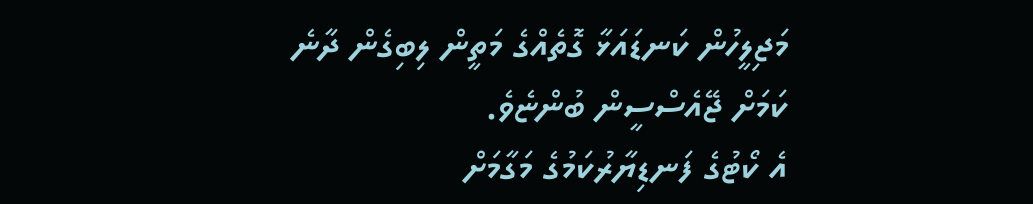މަޖިލީހުން ކަނޑައަޅާ ގޮތެއްގެ މަތީން ލިބިގެން ދާނެ ކަމަށް ޖޭއެސްސީން ބުންޏެވެ.
އެ ކޯޓުގެ ފަނޑިޔާރުކަމުގެ މަގާމަށް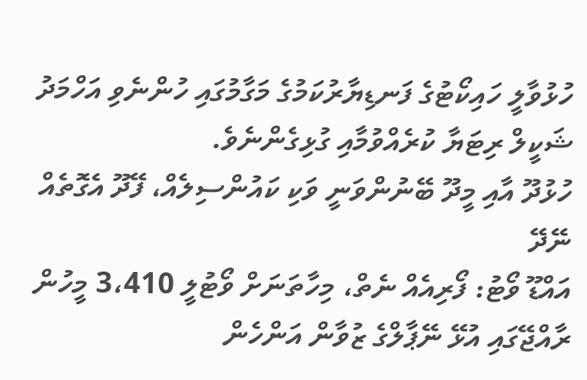ހުޅުވާލީ ހައިކޯޓުގެ ފަނޑިޔާރުކަމުގެ މަގާމުގައި ހުންނެވި އަހްމަދު ޝަކީލް ރިޓަޔާ ކުރެއްވުމާއި ގުޅިގެންނެވެ.
ހުޅުދޫ އާއި މީދޫ ބޭނުންވަނީ ވަކި ކައުންސިލެއް، ފޭދޫ އެގޮތެއް ނޭދޭ
އައްޑޫ ވޯޓު: ފޯރިއެއް ނެތް، މިހާތަނަށް ވޯޓުލީ 3،410 މީހުން
ރާއްޖޭގައި އުޅޭ ނޭޕާލްގެ ޒުވާން އަންހެން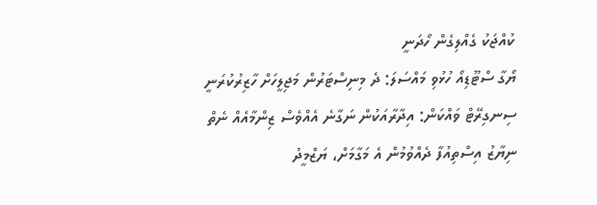ކުއްޖަކު ގެއްލިގެން ހޯދަނީ
ޔޯގާ ސްޓޫޑިއޯ ހުޅުވި މައްސަލަ: ދެ މިނިސްޓަރުން މަޖިލީހަށް ހާޒިރުކުރަނީ
ސިނގިރޭޓް ވައްކަން: އިދާރާއަކުން ނަގާނެ އެއްވެސް ޒިންމާއެއް ނެތް
ނިޔާޒު އިސްތިއުފާ ދެއްވުމުން އެ މަގާމަށް، ޔަޒްމީދު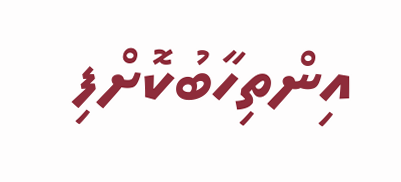އިންތިހާބުކޮށްފި